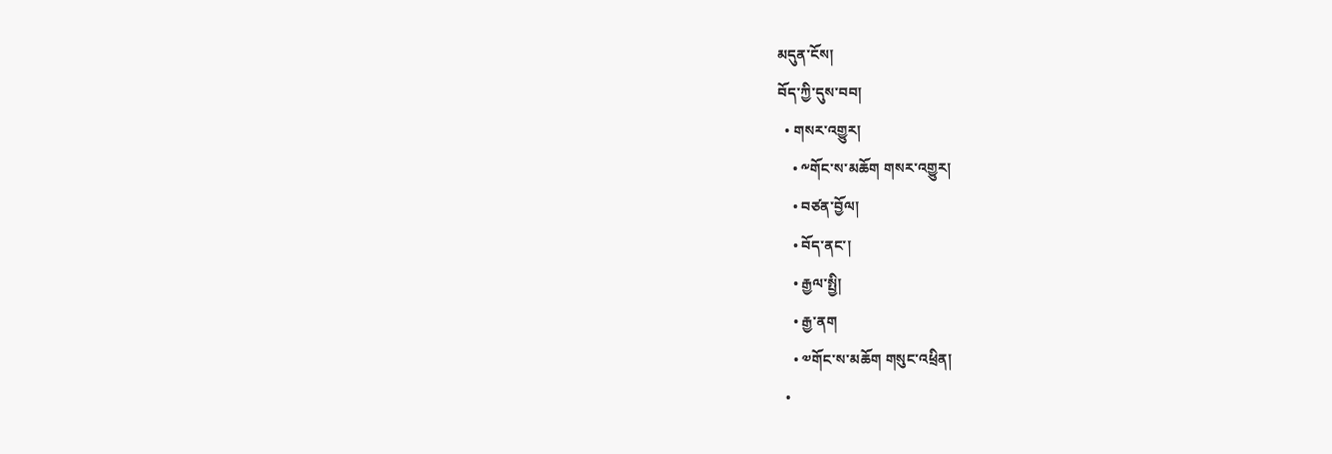མདུན་ངོས།
བོད་ཀྱི་དུས་བབ།
  • གསར་འགྱུར།
    • ༸གོང་ས་མཆོག གསར་འགྱུར།
    • བཙན་བྱོལ།
    • བོད་ནང་།
    • རྒྱལ་སྤྱི།
    • རྒྱ་ནག
    • ༧གོང་ས་མཆོག གསུང་འཕྲིན།
  •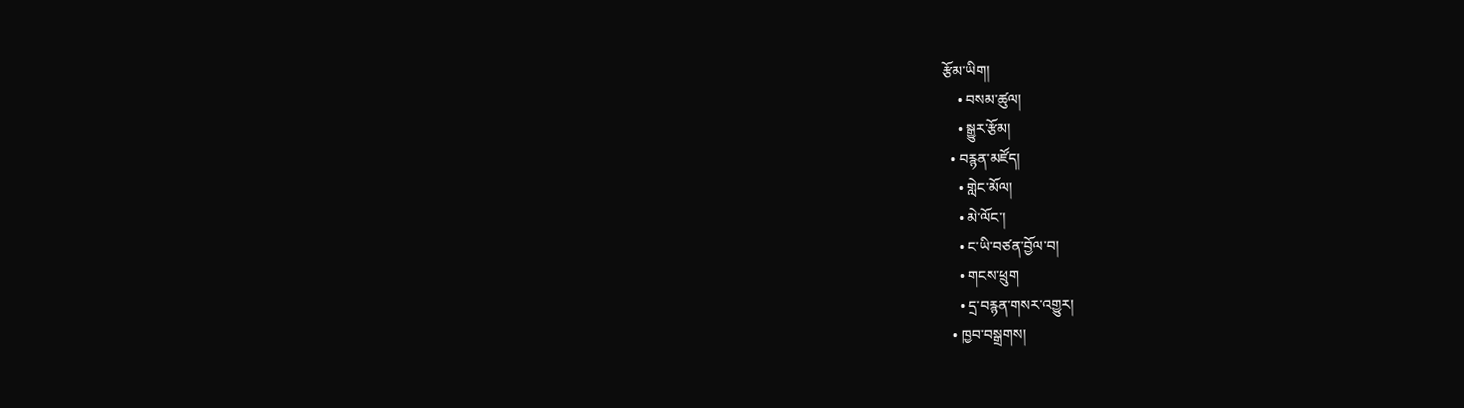རྩོམ་ཡིག།
    • བསམ་ཚུལ།
    • སྒྱུར་རྩོམ།
  • བརྙན་མཛོད།
    • གླེང་མོལ།
    • མེ་ལོང་།
    • ང་ཡི་བཙན་བྱོལ་བ།
    • གངས་ཕྲུག
    • དྲ་བརྙན་གསར་འགྱུར།
  • ཁྱབ་བསྒྲགས།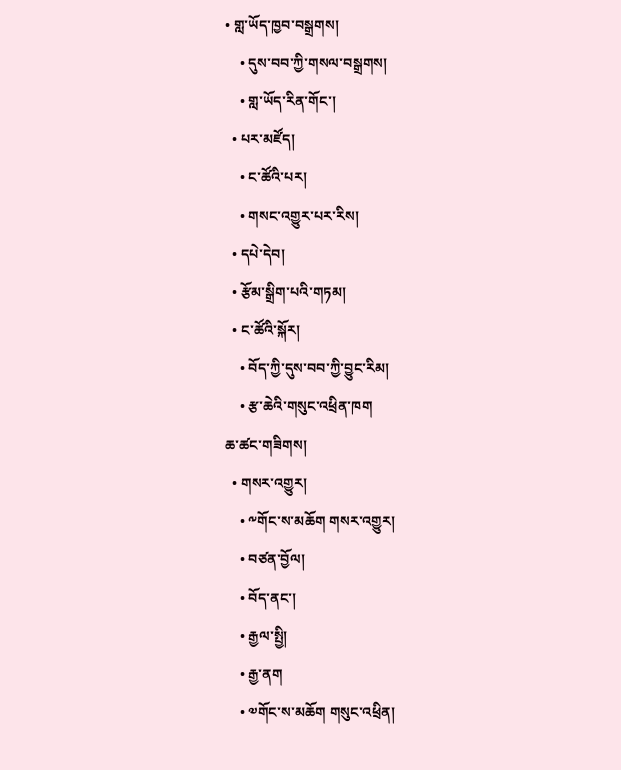• གླ་ཡོད་ཁྱབ་བསྒྲགས།
    • དུས་བབ་ཀྱི་གསལ་བསྒྲགས།
    • གླ་ཡོད་རིན་གོང་།
  • པར་མཛོད།
    • ང་ཚོའི་པར།
    • གསང་འགྱུར་པར་རིས།
  • དཔེ་དེབ།
  • རྩོམ་སྒྲིག་པའི་གཏམ།
  • ང་ཚོའི་སྐོར།
    • བོད་ཀྱི་དུས་བབ་ཀྱི་བྱུང་རིམ།
    • རྩ་ཆེའི་གསུང་འཕྲིན་ཁག
ཆ་ཚང་གཟིགས།
  • གསར་འགྱུར།
    • ༸གོང་ས་མཆོག གསར་འགྱུར།
    • བཙན་བྱོལ།
    • བོད་ནང་།
    • རྒྱལ་སྤྱི།
    • རྒྱ་ནག
    • ༧གོང་ས་མཆོག གསུང་འཕྲིན།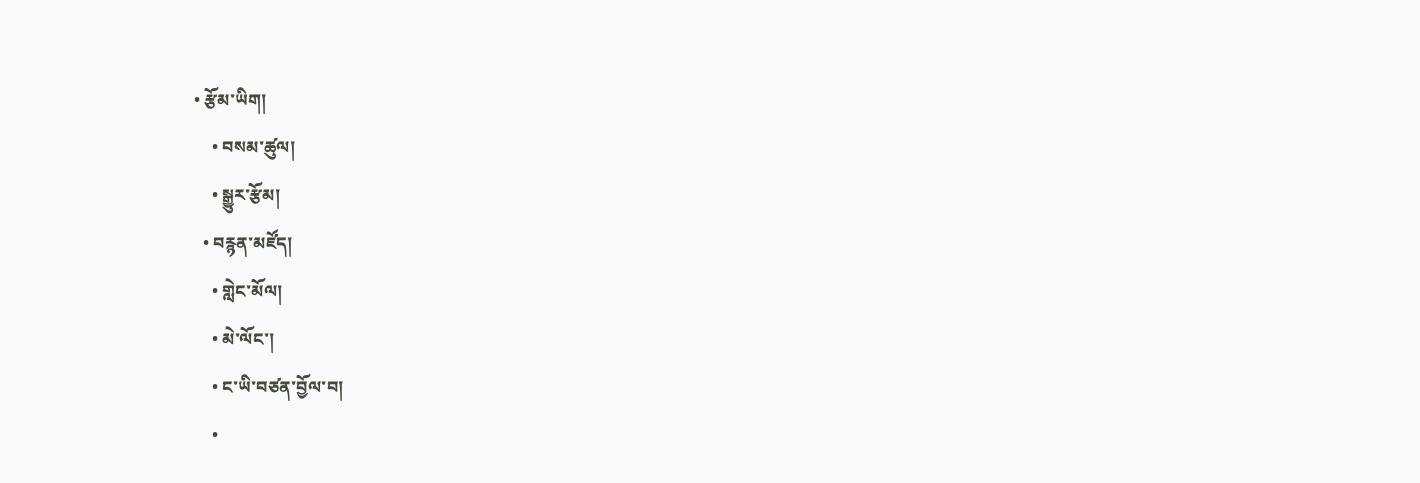• རྩོམ་ཡིག།
    • བསམ་ཚུལ།
    • སྒྱུར་རྩོམ།
  • བརྙན་མཛོད།
    • གླེང་མོལ།
    • མེ་ལོང་།
    • ང་ཡི་བཙན་བྱོལ་བ།
    •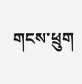གངས་ཕྲུག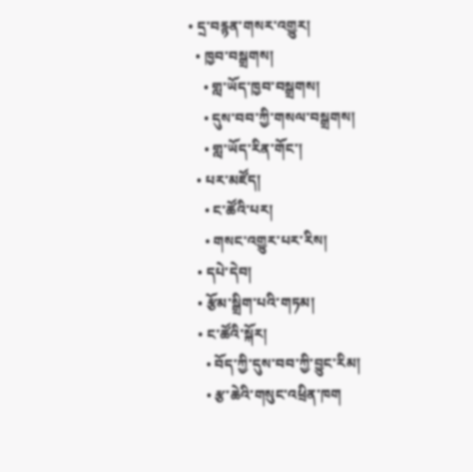• དྲ་བརྙན་གསར་འགྱུར།
  • ཁྱབ་བསྒྲགས།
    • གླ་ཡོད་ཁྱབ་བསྒྲགས།
    • དུས་བབ་ཀྱི་གསལ་བསྒྲགས།
    • གླ་ཡོད་རིན་གོང་།
  • པར་མཛོད།
    • ང་ཚོའི་པར།
    • གསང་འགྱུར་པར་རིས།
  • དཔེ་དེབ།
  • རྩོམ་སྒྲིག་པའི་གཏམ།
  • ང་ཚོའི་སྐོར།
    • བོད་ཀྱི་དུས་བབ་ཀྱི་བྱུང་རིམ།
    • རྩ་ཆེའི་གསུང་འཕྲིན་ཁག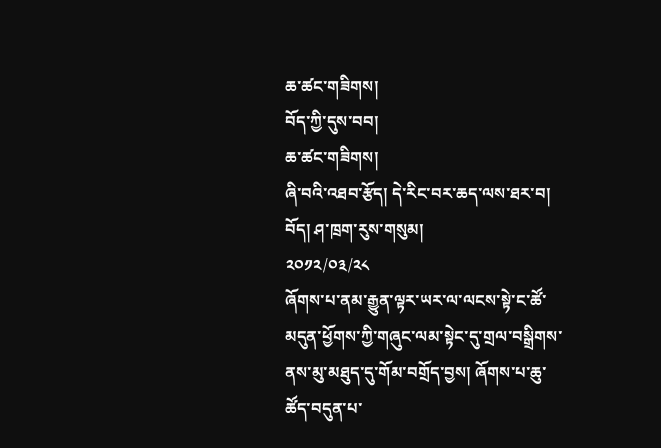ཆ་ཚང་གཟིགས།
བོད་ཀྱི་དུས་བབ།
ཆ་ཚང་གཟིགས།
ཞི་བའི་འཐབ་རྩོད། དེ་རིང་བར་ཆད་ལས་ཐར་བ།
བོད། ཤ་ཁྲག་རུས་གསུམ།
༢༠༡༢/༠༣/༢༨
ཞོགས་པ་ནམ་རྒྱུན་ལྟར་ཡར་ལ་ལངས་སྟེ་ང་ཚོ་མདུན་ཕྱོགས་ཀྱི་གཞུང་ལམ་སྟེང་དུ་གྲལ་བསྒྲིགས་ནས་མུ་མཐུད་དུ་གོམ་བགྲོད་བྱས། ཞོགས་པ་ཆུ་ཚོད་བདུན་པ་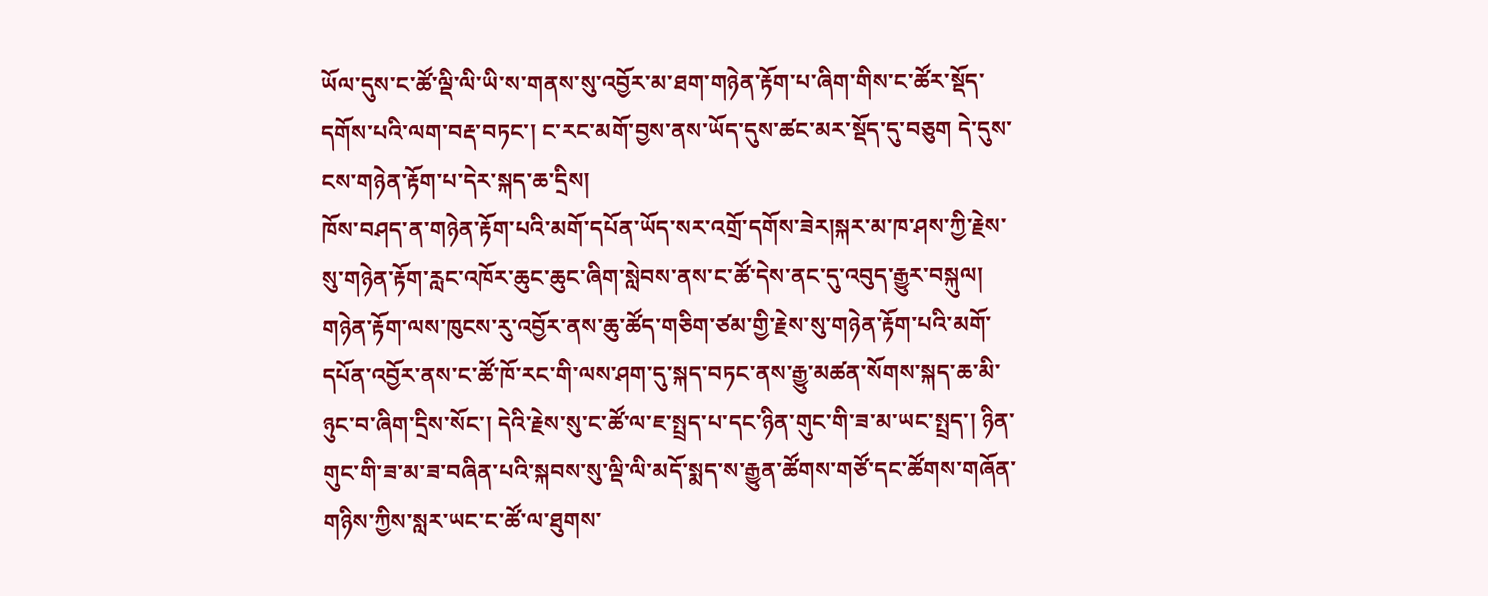ཡོལ་དུས་ང་ཚོ་ལྡི་ལི་ཡི་ས་གནས་སུ་འབྱོར་མ་ཐག་གཉེན་རྟོག་པ་ཞིག་གིས་ང་ཚོར་སྡོད་དགོས་པའི་ལག་བརྡ་བཏང་། ང་རང་མགོ་བྱས་ནས་ཡོད་དུས་ཚང་མར་སྡོད་དུ་བཅུག དེ་དུས་ངས་གཉེན་རྟོག་པ་དེར་སྐད་ཆ་དྲིས།
ཁོས་བཤད་ན་གཉེན་རྟོག་པའི་མགོ་དཔོན་ཡོད་སར་འགྲོ་དགོས་ཟེར།སྐར་མ་ཁ་ཤས་ཀྱི་རྗེས་སུ་གཉེན་རྟོག་རླང་འཁོར་ཆུང་ཆུང་ཞིག་སླེབས་ནས་ང་ཚོ་དེས་ནང་དུ་འབུད་རྒྱུར་བསྐུལ། གཉེན་རྟོག་ལས་ཁུངས་རུ་འབྱོར་ནས་ཆུ་ཚོད་གཅིག་ཙམ་གྱི་རྗེས་སུ་གཉེན་རྟོག་པའི་མགོ་དཔོན་འབྱོར་ནས་ང་ཚོ་ཁོ་རང་གི་ལས་ཤག་དུ་སྐད་བཏང་ནས་རྒྱུ་མཚན་སོགས་སྐད་ཆ་མི་ཉུང་བ་ཞིག་དྲིས་སོང་། དེའི་རྗེས་སུ་ང་ཚོ་ལ་ཇ་སྤྲད་པ་དང་ཉིན་གུང་གི་ཟ་མ་ཡང་སྤྲད་། ཉིན་གུང་གི་ཟ་མ་ཟ་བཞིན་པའི་སྐབས་སུ་ལྡི་ལི་མདོ་སྨད་ས་རྒྱུན་ཚོགས་གཙོ་དང་ཚོགས་གཞོན་གཉིས་ཀྱིས་སླར་ཡང་ང་ཚོ་ལ་ཐུགས་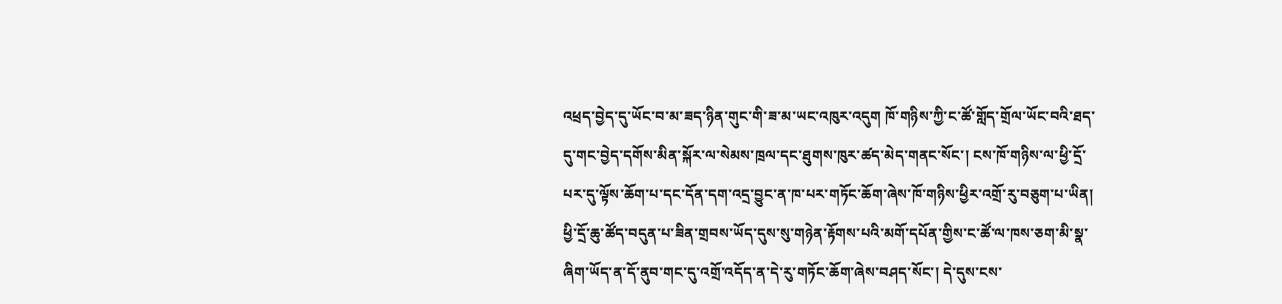འཕྲད་བྱེད་དུ་ཡོང་བ་མ་ཟད་ཉིན་གུང་གི་ཟ་མ་ཡང་འཁུར་འདུག ཁོ་གཉིས་ཀྱི་ང་ཚོ་གློད་གྲོལ་ཡོང་བའི་ཐད་དུ་གང་བྱེད་དགོས་མིན་སྐོར་ལ་སེམས་ཁྲལ་དང་ཐུགས་ཁུར་ཚད་མེད་གནང་སོང་། ངས་ཁོ་གཉིས་ལ་ཕྱི་དྲོ་པར་དུ་ལྟོས་ཆོག་པ་དང་དོན་དག་འདྲ་བྱུང་ན་ཁ་པར་གཏོང་ཆོག་ཞེས་ཁོ་གཉིས་ཕྱིར་འགྲོ་རུ་བཅུག་པ་ཡིན།
ཕྱི་དྲོ་ཆུ་ཚོད་བདུན་པ་ཟིན་གྲབས་ཡོད་དུས་སུ་གཉེན་རྟོགས་པའི་མགོ་དཔོན་གྱིས་ང་ཚོ་ལ་ཁས་ཅག་མི་སྣ་ཞིག་ཡོད་ན་དོ་ནུབ་གང་དུ་འགྲོ་འདོད་ན་དེ་རུ་གཏོང་ཆོག་ཞེས་བཤད་སོང་། དེ་དུས་ངས་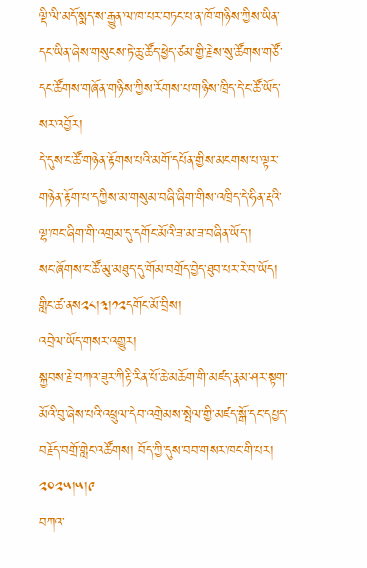ལྡི་ལི་མདོ་སྨད་ས་རྒྱུན་ལ་ཁ་པར་བཏང་པ་ན་ཁོ་གཉིས་ཀྱིས་ཡིན་དང་ཡིན་ཞེས་གསུངས་ཏེ་ཆུ་ཚོད་ཕྱེད་ཙམ་གྱི་རྗེས་སུ་ཚོགས་གཙོ་དང་ཚོགས་གཞོན་གཉིས་ཀྱིས་རོགས་པ་གཉིས་ཁྲིད་དེ་ང་ཚོ་ཡོད་སར་འབྱོར།
དེ་དུས་ང་ཚོ་གཉེན་རྟོགས་པའི་མགོ་དཔོན་གྱིས་མངགས་པ་ལྟར་གཉེན་རྟོག་པ་དཀྱིས་མ་གསུམ་བཞི་ཞིག་གིས་འཁྲིད་དེ་ཧིན་རྡའི་ལྷ་ཁང་ཞིག་གི་འགྲམ་དུ་དགོང་མོའི་ཟ་མ་ཟ་བཞིན་ཡོད་།
སང་ཞོགས་ང་ཚོ་མུ་མཐུད་དུ་གོམ་བགྲོད་བྱེད་ཐུབ་པར་རེ་བ་ཡོད།
གླིང་ཚ་ནས༢༨།༣།༡༢དགོང་མོ་བྲིས།
འབྲེལ་ཡོད་གསར་འགྱུར།
སྐྱབས་རྗེ་བཀའ་ཟུར་ཀིརྟི་རིན་པོ་ཆེ་མཆོག་གི་མཛད་རྣམ་ཤར་སྟག་མོའི་བུ་ཞེས་པའི་འཕྲུལ་དེབ་འགྲེམས་སྤེལ་གྱི་མཛད་སྒོ་དང་དཔྱད་བརྗོད་བགྲོ་གླེང་འཚོགས། བོད་ཀྱི་དུས་བབ་གསར་ཁང་གི་པར། ༢༠༢༥།༥།༩
བཀའ་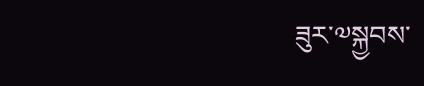ཟུར་༧སྐྱབས་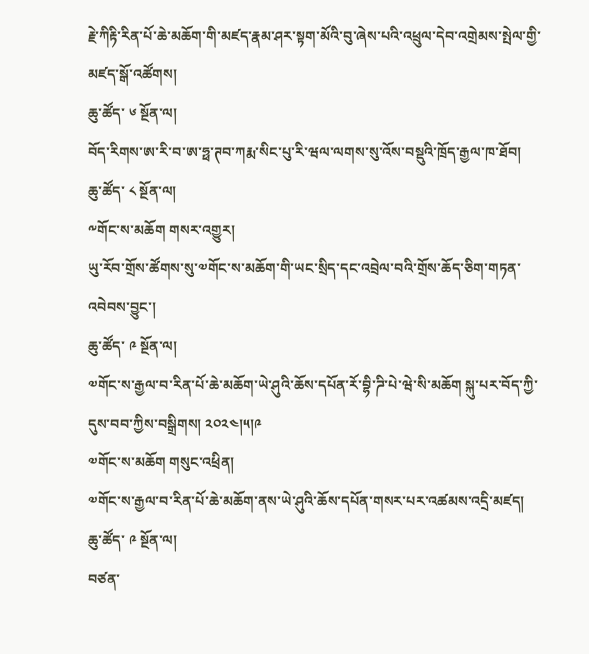རྗེ་ཀིརྟི་རིན་པོ་ཆེ་མཆོག་གི་མཛད་རྣམ་ཤར་སྟག་མོའི་བུ་ཞེས་པའི་འཕྲུལ་དེབ་འགྲེམས་སྤེལ་གྱི་མཛད་སྒོ་འཚོགས།
ཆུ་ཚོད་ ༦ སྔོན་ལ།
བོད་རིགས་ཨ་རི་བ་ཨ་ཧྥ་ཊབ་ཀརྨ་སིང་པུ་རི་ཝལ་ལགས་སུ་འོས་བསྡུའི་ཁྲོད་རྒྱལ་ཁ་ཐོབ།
ཆུ་ཚོད་ ༨ སྔོན་ལ།
༸གོང་ས་མཆོག གསར་འགྱུར།
ཡུ་རོབ་གྲོས་ཚོགས་སུ་༧གོང་ས་མཆོག་གི་ཡང་སྲིད་དང་འབྲེལ་བའི་གྲོས་ཆོད་ཅིག་གཏན་འབེབས་བྱུང་།
ཆུ་ཚོད་ ༩ སྔོན་ལ།
༧གོང་ས་རྒྱལ་བ་རིན་པོ་ཆེ་མཆོག་ཡེ་ཤུའི་ཆོས་དཔོན་རོ་བྷི་ཌི་པེ་ཝེ་སི་མཆོག སྐུ་པར་བོད་ཀྱི་དུས་བབ་ཀྱིས་བསྒྲིགས། ༢༠༢༤།༥།༩
༧གོང་ས་མཆོག གསུང་འཕྲིན།
༧གོང་ས་རྒྱལ་བ་རིན་པོ་ཆེ་མཆོག་ནས་ཡེ་ཤུའི་ཆོས་དཔོན་གསར་པར་འཚམས་འདྲི་མཛད།
ཆུ་ཚོད་ ༩ སྔོན་ལ།
བཙན་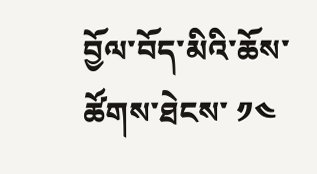བྱོལ་བོད་མིའི་ཆོས་ཚོགས་ཐེངས་ ༡༤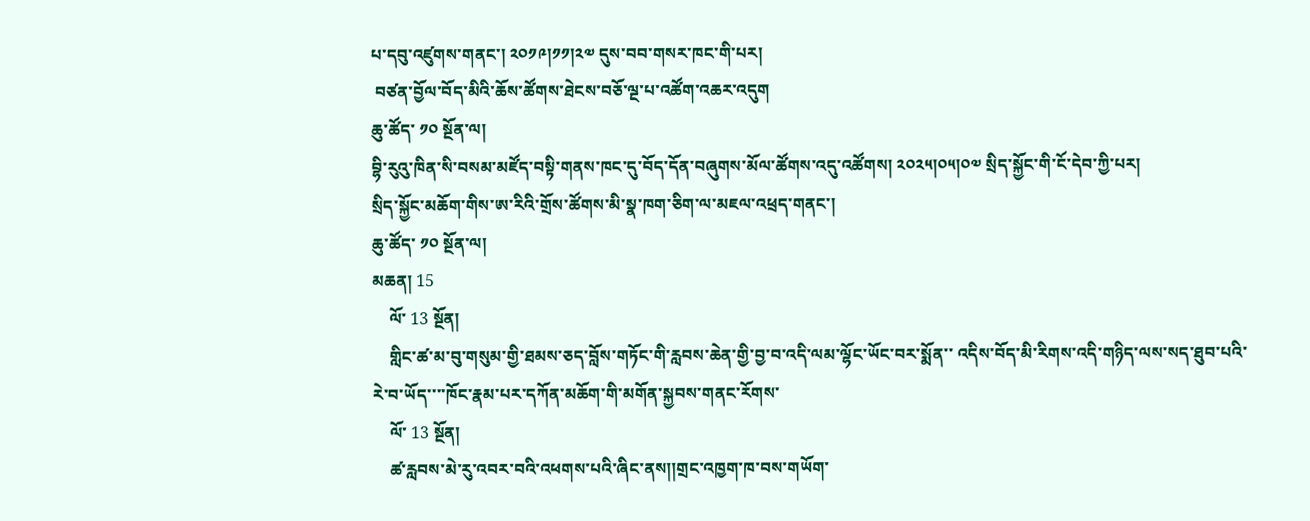པ་དབུ་འཛུགས་གནང་། ༢༠༡༩།༡༡།༢༧ དུས་བབ་གསར་ཁང་གི་པར།
 བཙན་བྱོལ་བོད་མིའི་ཆོས་ཚོགས་ཐེངས་བཅོ་ལྔ་པ་འཚོག་འཆར་འདུག
ཆུ་ཚོད་ ༡༠ སྔོན་ལ།
བྷི་རུའུ་ཁིན་སི་བསམ་མཛོད་བསྟི་གནས་ཁང་དུ་བོད་དོན་བཞུགས་མོལ་ཚོགས་འདུ་འཚོགས། ༢༠༢༥།༠༥།༠༧ སྲིད་སྐྱོང་གི་ངོ་དེབ་ཀྱི་པར།
སྲིད་སྐྱོང་མཆོག་གིས་ཨ་རིའི་གྲོས་ཚོགས་མི་སྣ་ཁག་ཅིག་ལ་མཇལ་འཕྲད་གནང་།
ཆུ་ཚོད་ ༡༠ སྔོན་ལ།
མཆན། 15
    ལོ་ 13 སྔོན།
    གླིང་ཚ་མ་བུ་གསུམ་གྱི་ཐམས་ཅད་བློས་གཏོང་གི་རླབས་ཆེན་གྱི་བྱ་བ་འདི་ལམ་ལྷོང་ཡོང་བར་སྨོན་་ འདིས་བོད་མི་རིགས་འདི་གཉིད་ལས་སད་ཐུབ་པའི་རེ་བ་ཡོད་་་་ཁོང་རྣམ་པར་དཀོན་མཆོག་གི་མགོན་སྐྱབས་གནང་རོགས་
    ལོ་ 13 སྔོན།
    ཚ་རླབས་མེ་རུ་འབར་བའི་འཕགས་པའི་ཞིང་ནས།།གྲང་འཁྱག་ཁ་བས་གཡོག་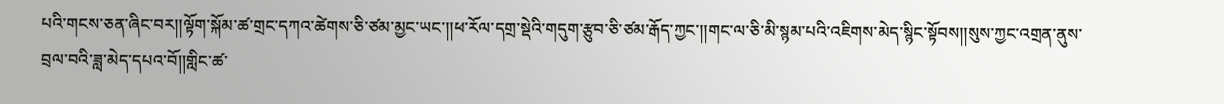པའི་གངས་ཅན་ཞིང་བར།།ལྟོག་སྐོམ་ཚ་གྲང་དཀའ་ཚེགས་ཅི་ཙམ་མྱང་ཡང་།།ཕ་རོལ་དགྲ་སྡེའི་གདུག་རྩུབ་ཅི་ཙམ་རྒོད་ཀྱང་།།གང་ལ་ཅི་མི་སྙམ་པའི་འཇིགས་མེད་སྙིང་སྟོབས།།སུས་ཀྱང་འགྲན་ནུས་བྲལ་བའི་ཟླ་མེད་དཔའ་བོ།།གླིང་ཚ་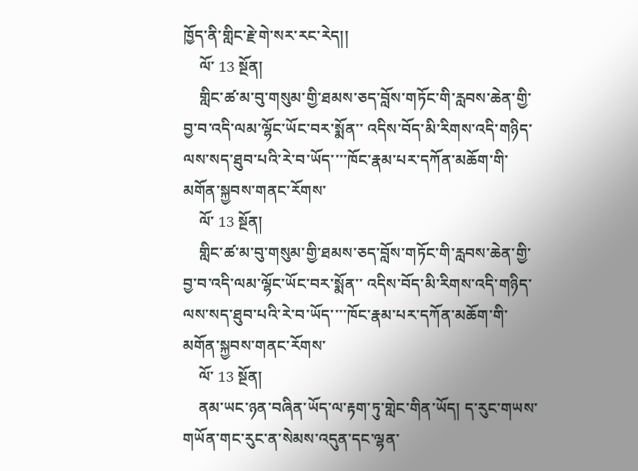ཁྱོད་ནི་གླིང་རྗེ་གེ་སར་རང་རེད།།
    ལོ་ 13 སྔོན།
    གླིང་ཚ་མ་བུ་གསུམ་གྱི་ཐམས་ཅད་བློས་གཏོང་གི་རླབས་ཆེན་གྱི་བྱ་བ་འདི་ལམ་ལྷོང་ཡོང་བར་སྨོན་་ འདིས་བོད་མི་རིགས་འདི་གཉིད་ལས་སད་ཐུབ་པའི་རེ་བ་ཡོད་་་་ཁོང་རྣམ་པར་དཀོན་མཆོག་གི་མགོན་སྐྱབས་གནང་རོགས་
    ལོ་ 13 སྔོན།
    གླིང་ཚ་མ་བུ་གསུམ་གྱི་ཐམས་ཅད་བློས་གཏོང་གི་རླབས་ཆེན་གྱི་བྱ་བ་འདི་ལམ་ལྷོང་ཡོང་བར་སྨོན་་ འདིས་བོད་མི་རིགས་འདི་གཉིད་ལས་སད་ཐུབ་པའི་རེ་བ་ཡོད་་་་ཁོང་རྣམ་པར་དཀོན་མཆོག་གི་མགོན་སྐྱབས་གནང་རོགས་
    ལོ་ 13 སྔོན།
    ནམ་ཡང་ཉན་བཞིན་ཡོད་ལ་རྟག་ཏུ་གླེང་གིན་ཡོད། ད་རུང་གཡས་གཡོན་གང་རུང་ན་སེམས་འདུན་དང་ལྷན་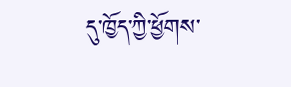དུ་ཁྱོད་ཀྱི་ཕྱོགས་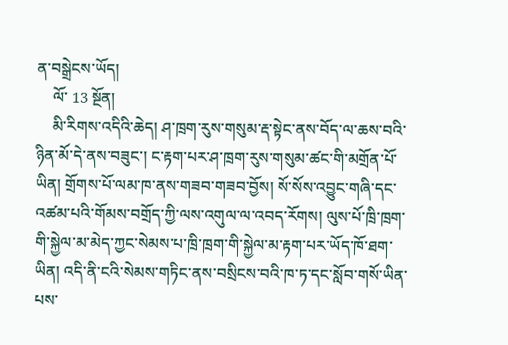ན་བསྒྲེངས་ཡོད།
    ལོ་ 13 སྔོན།
    མི་རིགས་འདིའི་ཆེད། ཤ་ཁྲག་རུས་གསུམ་རྡ་སྟེང་ནས་བོད་ལ་ཆས་བའི་ཉིན་མོ་དེ་ནས་བཟུང་། ང་རྟག་པར་ཤ་ཁྲག་རུས་གསུམ་ཚང་གི་མགྲོན་པོ་ཡིན། གྲོགས་པོ་ལམ་ཁ་ནས་གཟབ་གཟབ་བྱོས། སོ་སོས་འབྱུང་གཞི་དང་འཚམ་པའི་གོམས་བགྲོད་ཀྱི་ལས་འགུལ་ལ་འབད་རོགས། ལུས་པོ་ཁྲི་ཁྲག་གི་སྐྱེལ་མ་མེད་ཀྱང་སེམས་པ་ཁྲི་ཁྲག་གི་སྐྱེལ་མ་རྟག་པར་ཡོད་ཁོ་ཐག་ཡིན། འདི་ནི་ངའི་སེམས་གཏིང་ནས་བསྲིངས་བའི་ཁ་ཏ་དང་སློབ་གསོ་ཡིན་པས་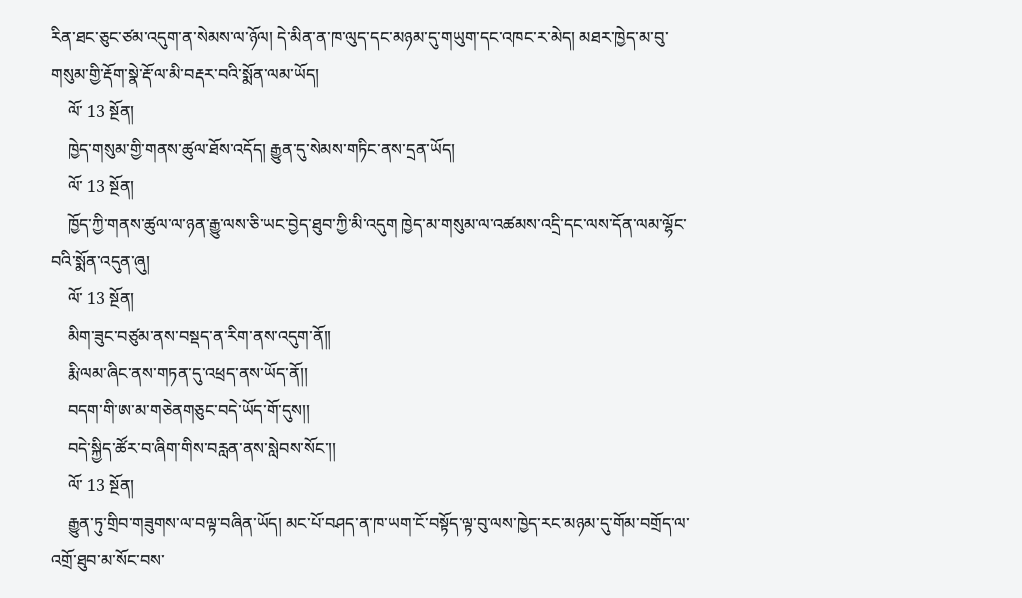རིན་ཐང་ཅུང་ཙམ་འདུག་ན་སེམས་ལ་ཉོལ། དེ་མིན་ན་ཁ་ལུད་དང་མཉམ་དུ་གཡུག་དང་འཁང་ར་མེད། མཐར་ཁྱེད་མ་བུ་གསུམ་གྱི་རྡོག་སྣེ་རྡོ་ལ་མི་བརྡར་བའི་སྨོན་ལམ་ཡོད།
    ལོ་ 13 སྔོན།
    ཁྱེད་གསུམ་གྱི་གནས་ཚུལ་ཐོས་འདོད། རྒྱུན་དུ་སེམས་གཏིང་ནས་དྲན་ཡོད།
    ལོ་ 13 སྔོན།
    ཁྱོད་ཀྱི་གནས་ཚུལ་ལ་ཉན་རྒྱུ་ལས་ཅི་ཡང་བྱེད་ཐུབ་ཀྱི་མི་འདུག ཁྱེད་མ་གསུམ་ལ་འཚམས་འདྲི་དང་ལས་དོན་ལམ་ལྷོང་བའི་སྨོན་འདུན་ཞུ།
    ལོ་ 13 སྔོན།
    མིག་ཟུང་བཙུམ་ནས་བསྡད་ན་རིག་ནས་འདུག་ནོ།།
    རྨི་ལམ་ཞིང་ནས་གཏན་དུ་འཕྲད་ནས་ཡོད་ནོ།།
    བདག་གི་ཨ་མ་གཅེནགཅུང་བདེ་ཡོད་གོ་དུས།།
    བདེ་སྐྱིད་ཚོར་བ་ཞིག་གིས་བརླན་ནས་སླེབས་སོང་།།
    ལོ་ 13 སྔོན།
    རྒྱུན་ཏུ་གྲིབ་གཟུགས་ལ་བལྟ་བཞིན་ཡོད། མང་པོ་བཤད་ན་ཁ་ཡག་ངོ་བསྟོད་ལྟ་བུ་ལས་ཁྱེད་རང་མཉམ་དུ་གོམ་བགྲོད་ལ་འགྲོ་ཐུབ་མ་སོང་བས་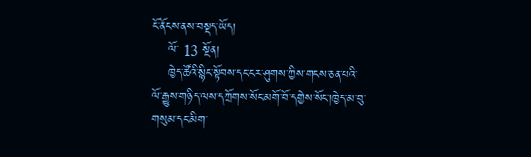ངོ་ནོངས་ནས་བསྡད་ཡོད།
    ལོ་ 13 སྔོན།
    ཁྱེད་ཚོའི་སྙིང་སྟོབས་དང་ངར་ཤུགས་ཀྱིས་གངས་ཅན་པའི་ལོ་རྒྱུས་གཉིད་ལས་དཀྲོགས་སོང་མགོ་བོ་དགྱེས་སོང་།ཁྱེད་མ་བུ་གསུམ་དང་མིག་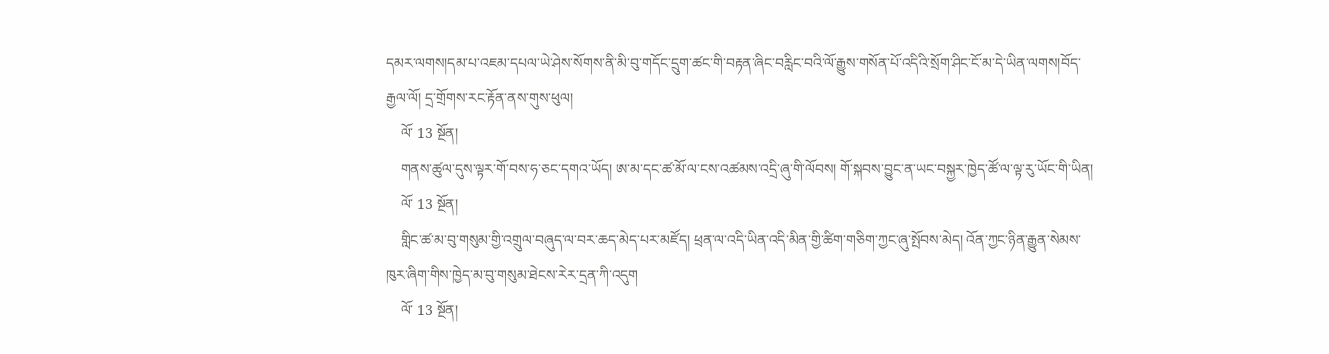དམར་ལགས།དམ་པ་འཇམ་དཔལ་ཡེ་ཤེས་སོགས་ནི་མི་བུ་གདོང་དྲུག་ཚང་གི་བརྟན་ཞིང་བརླིང་བའི་ལོ་རྒྱུས་གསོན་པོ་འདིའི་སྲོག་ཤིང་ངོ་མ་དེ་ཡིན་ལགས།བོད་རྒྱལ་ལོ། དྲ་གྲོགས་རང་རྟོན་ནས་གུས་ཕུལ།
    ལོ་ 13 སྔོན།
    གནས་ཚུལ་དུས་ལྟར་གོ་བས་ཧ་ཅང་དགའ་ཡོད། ཨ་མ་དང་ཚ་མོ་ལ་ངས་འཚམས་འདྲི་ཞུ་གི་ལོབས། གོ་སྐབས་བྱུང་ན་ཡང་བསྐྱར་ཁྱེད་ཚོ་ལ་ལྟ་རུ་ཡོང་གི་ཡིན།
    ལོ་ 13 སྔོན།
    གླིང་ཚ་མ་བུ་གསུམ་གྱི་འགྲུལ་བཞུད་ལ་བར་ཆད་མེད་པར་མཛོད། ཕྲན་ལ་འདི་ཡིན་འདི་མིན་གྱི་ཚིག་གཅིག་ཀྱང་ཞུ་སྤོབས་མེད། འོན་ཀྱང་ཉིན་རྒྱུན་སེམས་ཁུར་ཞིག་གིས་ཁྱེད་མ་བུ་གསུམ་ཐེངས་རེར་དྲན་ཀི་འདུག
    ལོ་ 13 སྔོན།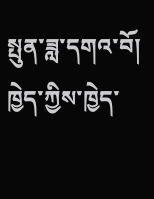སྤུན་ཟླ་དགའ་བོ། ཁྱེད་ཀྱིས་ཁྱེད་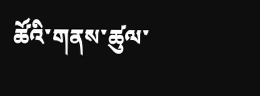ཚོའི་གནས་ཚུལ་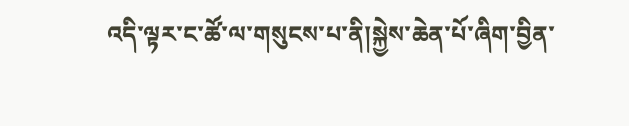འདི་ལྟར་ང་ཚོ་ལ་གསུངས་པ་ནི།སྐྱེས་ཆེན་པོ་ཞིག་བྱིན་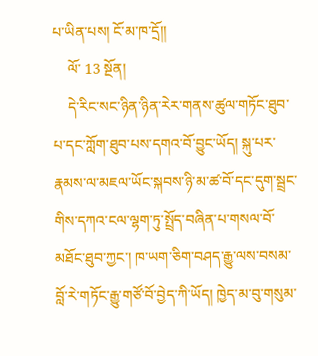པ་ཡིན་པས། ངོ་མ་ཁ་དྲོ།།
    ལོ་ 13 སྔོན།
    དེ་རིང་སང་ཉིན་ཉིན་རེར་གནས་ཚུལ་གཏོང་ཐུབ་པ་དང་ཀློག་ཐུབ་པས་དགའ་བོ་བྱུང་ཡོད། སྐུ་པར་རྣམས་ལ་མཇལ་ཡོང་སྐབས་ཉི་མ་ཚ་བོ་དང་དུག་སྦྲང་གིས་དཀའ་ངལ་ལྷག་ཏུ་སྤྲོད་བཞིན་པ་གསལ་བོ་མཐོང་ཐུབ་ཀྱང་། ཁ་ཡག་ཅིག་བཤད་རྒྱུ་ལས་བསམ་བློ་རེ་གཏོང་རྒྱུ་གཙོ་བོ་བྱེད་ཀི་ཡོད། ཁྱེད་མ་བུ་གསུམ་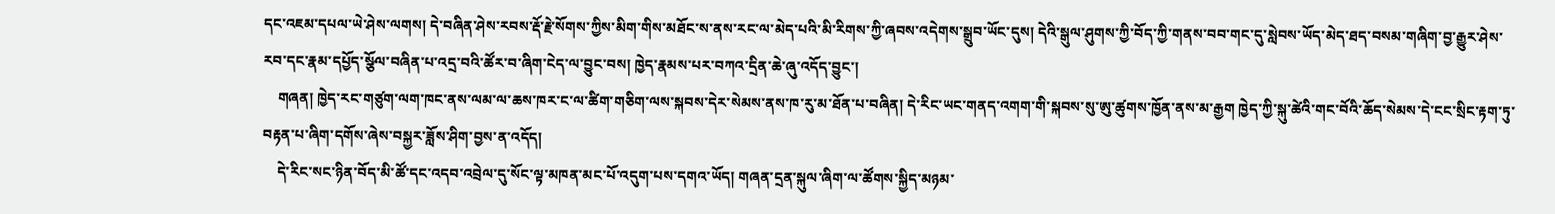དང་འཇམ་དཔལ་ཡེ་ཤེས་ལགས། དེ་བཞིན་ཤེས་རབས་རྡོ་རྗེ་སོགས་ཀྱིས་མིག་གིས་མཐོང་ས་ནས་རང་ལ་མེད་པའི་མི་རིགས་ཀྱི་ཞབས་འདེགས་སྒྲུབ་ཡོང་དུས། དེའི་སྒུལ་ཤུགས་ཀྱི་བོད་ཀྱི་གནས་བབ་གང་དུ་སླེབས་ཡོད་མེད་ཐད་བསམ་གཞིག་བྱ་རྒྱུར་ཤེས་རབ་དང་རྣམ་དཔྱོད་སྩོལ་བཞིན་པ་འདྲ་བའི་ཚོར་བ་ཞིག་ངེད་ལ་བྱུང་བས། ཁྱེད་རྣམས་པར་བཀའ་དྲིན་ཆེ་ཞུ་འདོད་བྱུང་།
    གཞན། ཁྱེད་རང་གཙུག་ལག་ཁང་ནས་ལམ་ལ་ཆས་ཁར་ང་ལ་ཚིག་གཅིག་ལས་སྐབས་དེར་སེམས་ནས་ཁ་རུ་མ་ཐོན་པ་བཞིན། དེ་རིང་ཡང་གནད་འགག་གི་སྐབས་སུ་ཨུ་ཚུགས་ཁྱོན་ནས་མ་རྒྱག ཁྱེད་ཀྱི་སྐུ་ཚེའི་གང་བོའི་ཆོད་སེམས་དེ་ངང་སྲིང་རྟག་ཏུ་བརྟན་པ་ཞིག་དགོས་ཞེས་བསྐྱར་ཟློས་ཤིག་བྱས་ན་འདོད།
    དེ་རིང་སང་ཉིན་བོད་མི་ཚོ་དང་འདབ་འབྲེལ་དུ་སོང་ལྟ་མཁན་མང་པོ་འདུག་པས་དགའ་ཡོད། གཞན་དྲན་སྐུལ་ཞིག་ལ་ཚོགས་སྐྱིད་མཉམ་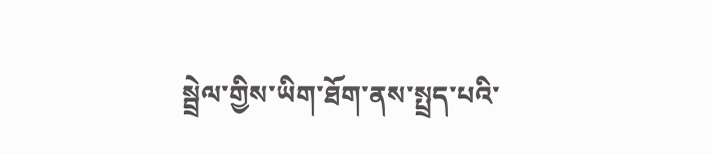སྦྲེལ་གྱིས་ཡིག་ཐོག་ནས་སྤྲད་པའི་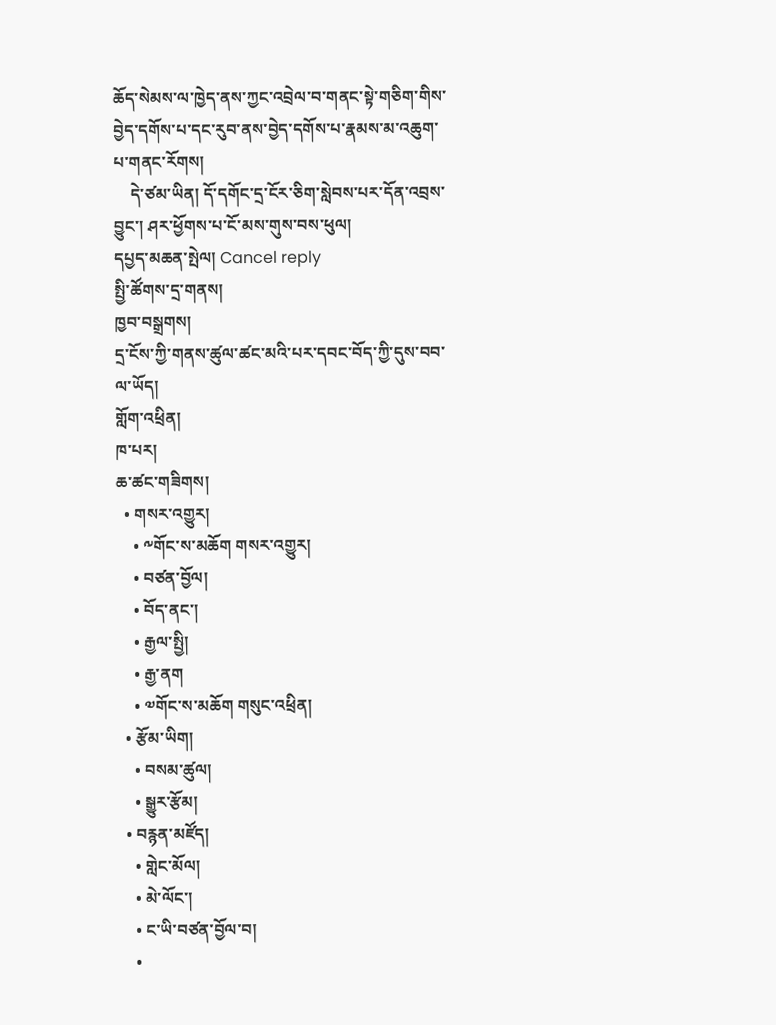ཆོད་སེམས་ལ་ཁྱེད་ནས་ཀྱང་འབྲེལ་བ་གནང་སྟེ་གཅིག་གིས་བྱེད་དགོས་པ་དང་རུབ་ནས་བྱེད་དགོས་པ་རྣམས་མ་འཆུག་པ་གནང་རོགས།
    དེ་ཙམ་ཡིན། དོ་དགོང་དྲ་ངོར་ཅིག་སླེབས་པར་དོན་འབྲས་བྱུང་། ཤར་ཕྱོགས་པ་ངོ་མས་གུས་བས་ཕུལ།
དཔྱད་མཆན་སྤེལ། Cancel reply
སྤྱི་ཚོགས་དྲ་གནས།
ཁྱབ་བསྒྲགས།
དྲ་ངོས་ཀྱི་གནས་ཚུལ་ཚང་མའི་པར་དབང་བོད་ཀྱི་དུས་བབ་ལ་ཡོད།
གློག་འཕྲིན།
ཁ་པར།
ཆ་ཚང་གཟིགས།
  • གསར་འགྱུར།
    • ༸གོང་ས་མཆོག གསར་འགྱུར།
    • བཙན་བྱོལ།
    • བོད་ནང་།
    • རྒྱལ་སྤྱི།
    • རྒྱ་ནག
    • ༧གོང་ས་མཆོག གསུང་འཕྲིན།
  • རྩོམ་ཡིག།
    • བསམ་ཚུལ།
    • སྒྱུར་རྩོམ།
  • བརྙན་མཛོད།
    • གླེང་མོལ།
    • མེ་ལོང་།
    • ང་ཡི་བཙན་བྱོལ་བ།
    •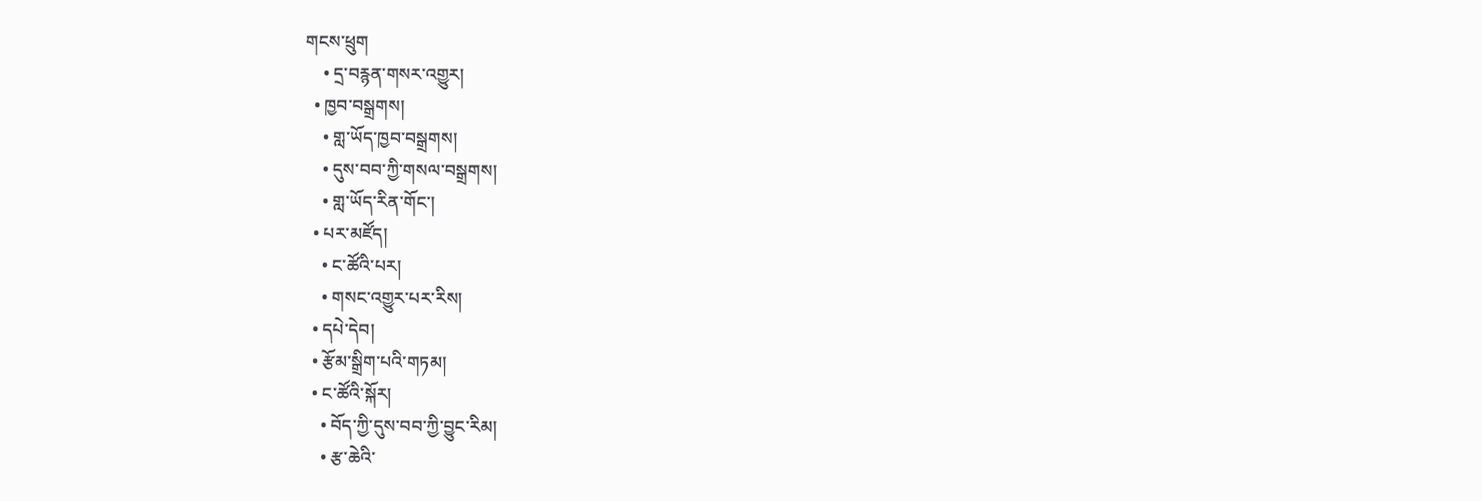གངས་ཕྲུག
    • དྲ་བརྙན་གསར་འགྱུར།
  • ཁྱབ་བསྒྲགས།
    • གླ་ཡོད་ཁྱབ་བསྒྲགས།
    • དུས་བབ་ཀྱི་གསལ་བསྒྲགས།
    • གླ་ཡོད་རིན་གོང་།
  • པར་མཛོད།
    • ང་ཚོའི་པར།
    • གསང་འགྱུར་པར་རིས།
  • དཔེ་དེབ།
  • རྩོམ་སྒྲིག་པའི་གཏམ།
  • ང་ཚོའི་སྐོར།
    • བོད་ཀྱི་དུས་བབ་ཀྱི་བྱུང་རིམ།
    • རྩ་ཆེའི་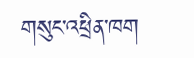གསུང་འཕྲིན་ཁག